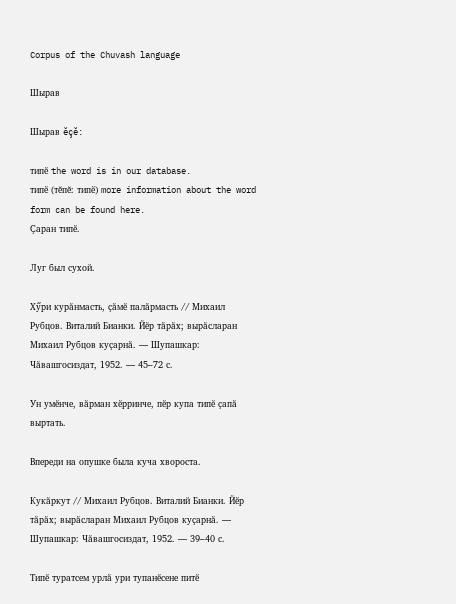Corpus of the Chuvash language

Шырав

Шырав ĕçĕ:

типӗ the word is in our database.
типӗ (тĕпĕ: типӗ) more information about the word form can be found here.
Ҫаран типӗ.

Луг был сухой.

Хӳри курӑнмасть, ҫӑмӗ палӑрмасть // Михаил Рубцов. Виталий Бианки. Йӗр тӑрӑх; вырӑсларан Михаил Рубцов куҫарнӑ. — Шупашкар: Чӑвашгосиздат, 1952. — 45–72 с.

Ун умӗнче, вӑрман хӗрринче, пӗр купа типӗ ҫапӑ выртать.

Впереди на опушке была куча хвороста.

Кукӑркут // Михаил Рубцов. Виталий Бианки. Йӗр тӑрӑх; вырӑсларан Михаил Рубцов куҫарнӑ. — Шупашкар: Чӑвашгосиздат, 1952. — 39–40 с.

Типӗ туратсем урлӑ ури тупанӗсене питӗ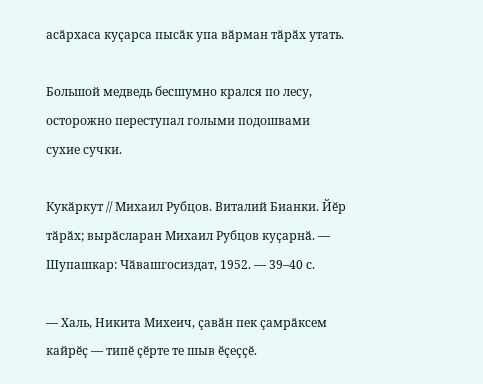асӑрхаса куҫарса пысӑк упа вӑрман тӑрӑх утать.

Большой медведь бесшумно крался по лесу, осторожно переступал голыми подошвами сухие сучки.

Кукӑркут // Михаил Рубцов. Виталий Бианки. Йӗр тӑрӑх; вырӑсларан Михаил Рубцов куҫарнӑ. — Шупашкар: Чӑвашгосиздат, 1952. — 39–40 с.

— Халь, Никита Михеич, ҫавӑн пек ҫамрӑксем кайрӗҫ — типӗ ҫӗрте те шыв ӗҫеҫҫӗ.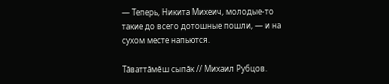— Теперь, Никита Михеич, молодые-то такие до всего дотошные пошли, — и на сухом месте напьются.

Тӑваттӑмӗш сыпӑк // Михаил Рубцов.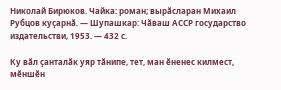Николай Бирюков. Чайка: роман; вырӑсларан Михаил Рубцов куҫарнӑ. — Шупашкар: Чӑваш АССР государство издательстви, 1953. — 432 с.

Ку вӑл ҫанталӑк уяр тӑнипе, тет, ман ӗненес килмест, мӗншӗн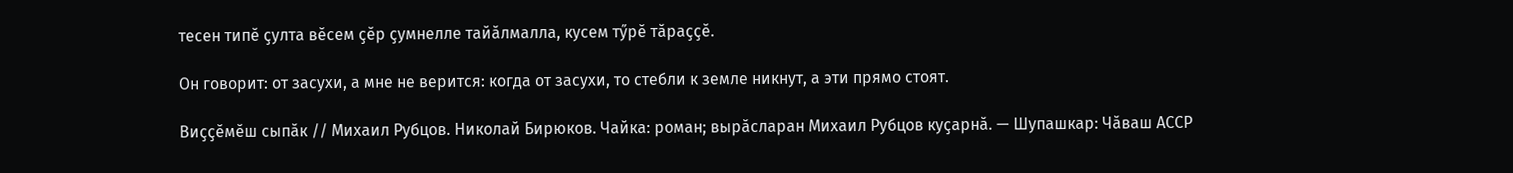тесен типӗ ҫулта вӗсем ҫӗр ҫумнелле тайӑлмалла, кусем тӳрӗ тӑраҫҫӗ.

Он говорит: от засухи, а мне не верится: когда от засухи, то стебли к земле никнут, а эти прямо стоят.

Виҫҫӗмӗш сыпӑк // Михаил Рубцов. Николай Бирюков. Чайка: роман; вырӑсларан Михаил Рубцов куҫарнӑ. — Шупашкар: Чӑваш АССР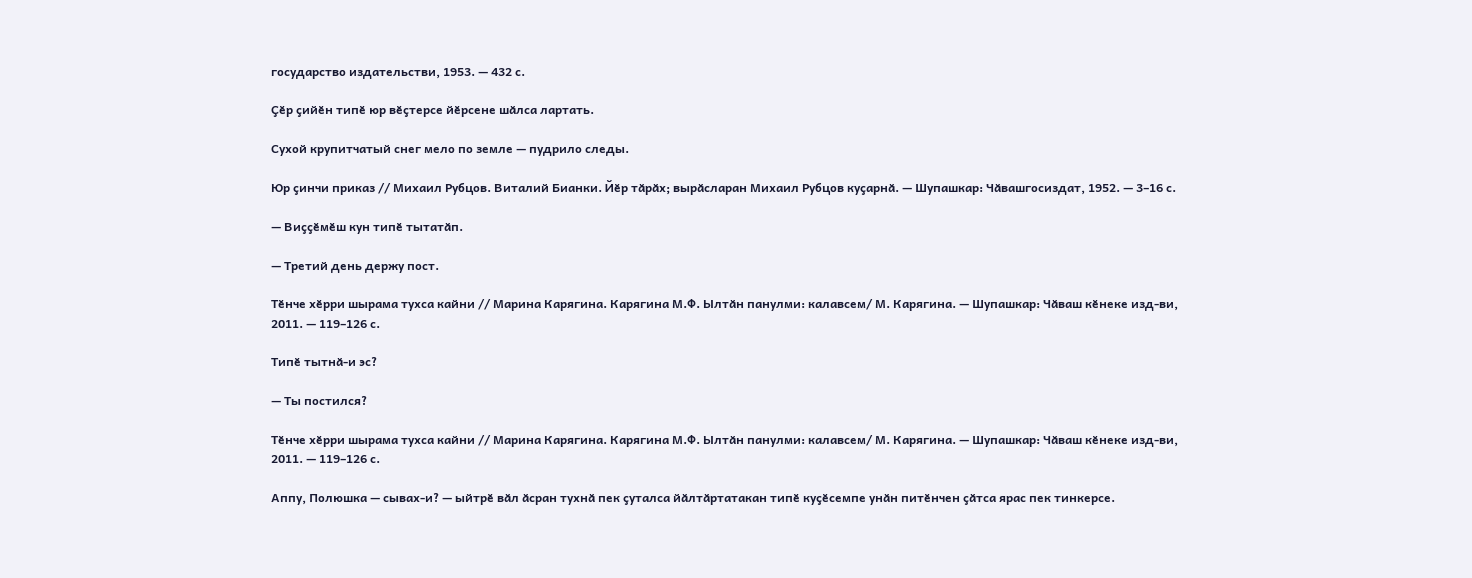государство издательстви, 1953. — 432 с.

Ҫӗр ҫийӗн типӗ юр вӗҫтерсе йӗрсене шӑлса лартать.

Сухой крупитчатый снег мело по земле — пудрило следы.

Юр ҫинчи приказ // Михаил Рубцов. Виталий Бианки. Йӗр тӑрӑх; вырӑсларан Михаил Рубцов куҫарнӑ. — Шупашкар: Чӑвашгосиздат, 1952. — 3–16 с.

— Виҫҫӗмӗш кун типӗ тытатӑп.

— Третий день держу пост.

Тӗнче хӗрри шырама тухса кайни // Марина Карягина. Карягина М.Ф. Ылтӑн панулми: калавсем/ М. Карягина. — Шупашкар: Чӑваш кӗнеке изд-ви, 2011. — 119–126 с.

Типӗ тытнӑ-и эс?

— Ты постился?

Тӗнче хӗрри шырама тухса кайни // Марина Карягина. Карягина М.Ф. Ылтӑн панулми: калавсем/ М. Карягина. — Шупашкар: Чӑваш кӗнеке изд-ви, 2011. — 119–126 с.

Аппу, Полюшка — сывах-и? — ыйтрӗ вӑл ӑсран тухнӑ пек ҫуталса йӑлтӑртатакан типӗ куҫӗсемпе унӑн питӗнчен ҫӑтса ярас пек тинкерсе.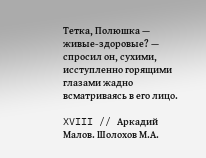Тетка, Полюшка — живые-здоровые? — спросил он, cухими, исступленно горящими глазами жадно всматриваясь в его лицо.

XVIII // Аркадий Малов. Шолохов М.А.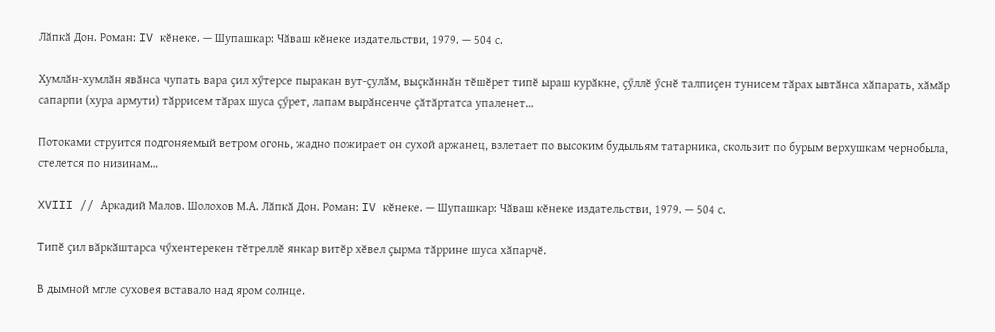Лӑпкӑ Дон. Роман: IV кӗнеке. — Шупашкар: Чӑваш кӗнеке издательстви, 1979. — 504 с.

Хумлӑн-хумлӑн явӑнса чупать вара ҫил хӳтерсе пыракан вут-ҫулӑм, выҫкӑннӑн тӗшӗрет типӗ ыраш курӑкне, ҫӳллӗ ӳснӗ талпиҫен тунисем тӑрах ывтӑнса хӑпарать, хӑмӑр сапарпи (хура армути) тӑррисем тӑрах шуса ҫӳрет, лапам вырӑнсенче ҫӑтӑртатса упаленет…

Потоками струится подгоняемый ветром огонь, жадно пожирает он сухой аржанец, взлетает по высоким будыльям татарника, скользит по бурым верхушкам чернобыла, стелется по низинам…

XVIII // Аркадий Малов. Шолохов М.А. Лӑпкӑ Дон. Роман: IV кӗнеке. — Шупашкар: Чӑваш кӗнеке издательстви, 1979. — 504 с.

Типӗ ҫил вӑркӑштарса чӳхентерекен тӗтреллӗ янкар витӗр хӗвел ҫырма тӑррине шуса хӑпарчӗ.

В дымной мгле суховея вставало над яром солнце.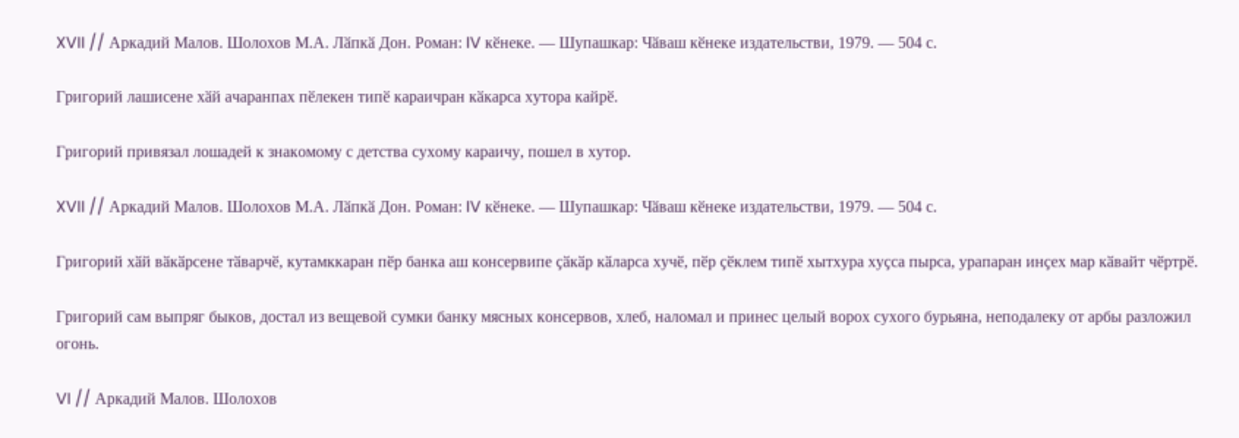XVII // Аркадий Малов. Шолохов М.А. Лӑпкӑ Дон. Роман: IV кӗнеке. — Шупашкар: Чӑваш кӗнеке издательстви, 1979. — 504 с.

Григорий лашисене хӑй ачаранпах пӗлекен типӗ караичран кӑкарса хутора кайрӗ.

Григорий привязал лошадей к знакомому с детства сухому караичу, пошел в хутор.

XVII // Аркадий Малов. Шолохов М.А. Лӑпкӑ Дон. Роман: IV кӗнеке. — Шупашкар: Чӑваш кӗнеке издательстви, 1979. — 504 с.

Григорий хӑй вӑкӑрсене тӑварчӗ, кутамккаран пӗр банка аш консервипе ҫӑкӑр кӑларса хучӗ, пӗр ҫӗклем типӗ хытхура хуҫса пырса, урапаран инҫех мар кӑвайт чӗртрӗ.

Григорий сам выпряг быков, достал из вещевой сумки банку мясных консервов, хлеб, наломал и принес целый ворох сухого бурьяна, неподалеку от арбы разложил огонь.

VI // Аркадий Малов. Шолохов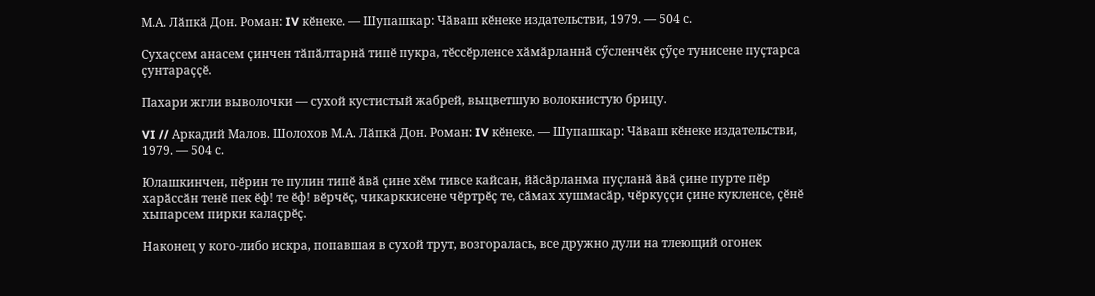М.А. Лӑпкӑ Дон. Роман: IV кӗнеке. — Шупашкар: Чӑваш кӗнеке издательстви, 1979. — 504 с.

Сухаҫсем анасем ҫинчен тӑпӑлтарнӑ типӗ пукра, тӗссӗрленсе хӑмӑрланнӑ сӳсленчӗк ҫӳҫе тунисене пуҫтарса ҫунтараҫҫӗ.

Пахари жгли выволочки — сухой кустистый жабрей, выцветшую волокнистую брицу.

VI // Аркадий Малов. Шолохов М.А. Лӑпкӑ Дон. Роман: IV кӗнеке. — Шупашкар: Чӑваш кӗнеке издательстви, 1979. — 504 с.

Юлашкинчен, пӗрин те пулин типӗ ӑвӑ ҫине хӗм тивсе кайсан, йӑсӑрланма пуҫланӑ ӑвӑ ҫине пурте пӗр харӑссӑн тенӗ пек ӗф! те ӗф! вӗрчӗҫ, чикарккисене чӗртрӗҫ те, сӑмах хушмасӑр, чӗркуҫҫи ҫине кукленсе, ҫӗнӗ хыпарсем пирки калаҫрӗҫ.

Наконец у кого-либо искра, попавшая в сухой трут, возгоралась, все дружно дули на тлеющий огонек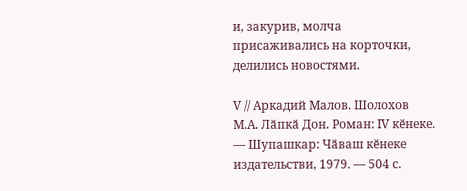и, закурив, молча присаживались на корточки, делились новостями.

V // Аркадий Малов. Шолохов М.А. Лӑпкӑ Дон. Роман: IV кӗнеке. — Шупашкар: Чӑваш кӗнеке издательстви, 1979. — 504 с.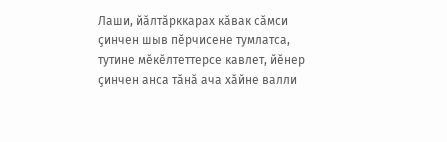Лаши, йӑлтӑрккарах кӑвак сӑмси ҫинчен шыв пӗрчисене тумлатса, тутине мӗкӗлтеттерсе кавлет, йӗнер ҫинчен анса тӑнӑ ача хӑйне валли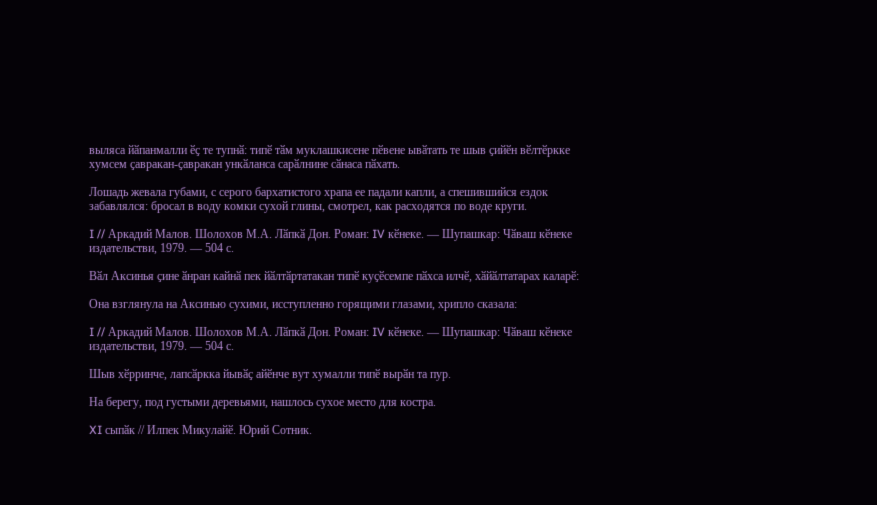выляса йӑпанмалли ӗҫ те тупнӑ: типӗ тӑм муклашкисене пӗвене ывӑтать те шыв ҫийӗн вӗлтӗркке хумсем ҫавракан-ҫавракан ункӑланса сарӑлнине сӑнаса пӑхать.

Лошадь жевала губами, с серого бархатистого храпа ее падали капли, а спешившийся ездок забавлялся: бросал в воду комки сухой глины, смотрел, как расходятся по воде круги.

I // Аркадий Малов. Шолохов М.А. Лӑпкӑ Дон. Роман: IV кӗнеке. — Шупашкар: Чӑваш кӗнеке издательстви, 1979. — 504 с.

Вӑл Аксинья ҫине ӑнран кайнӑ пек йӑлтӑртатакан типӗ куҫӗсемпе пӑхса илчӗ, хӑйӑлтатарах каларӗ:

Она взглянула на Аксинью сухими, исступленно горящими глазами, хрипло сказала:

I // Аркадий Малов. Шолохов М.А. Лӑпкӑ Дон. Роман: IV кӗнеке. — Шупашкар: Чӑваш кӗнеке издательстви, 1979. — 504 с.

Шыв хӗрринче, лапсӑркка йывӑҫ айӗнче вут хумалли типӗ вырӑн та пур.

На берегу, под густыми деревьями, нашлось сухое место для костра.

XI сыпӑк // Илпек Микулайӗ. Юрий Сотник.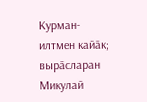Курман-илтмен кайӑк; вырӑсларан Микулай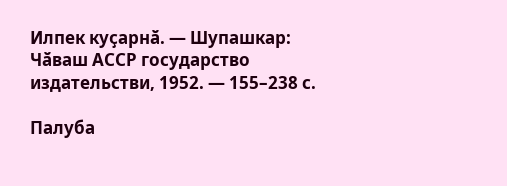Илпек куҫарнӑ. — Шупашкар: Чӑваш АССР государство издательстви, 1952. — 155–238 с.

Палуба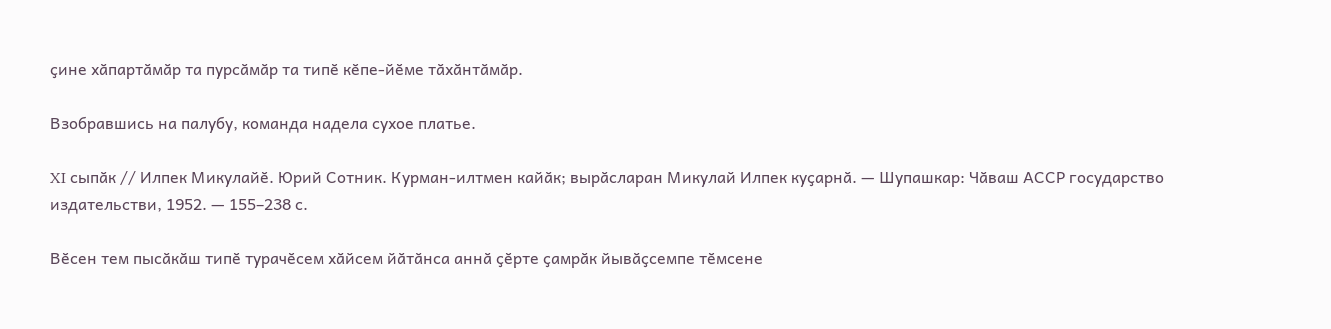ҫине хӑпартӑмӑр та пурсӑмӑр та типӗ кӗпе-йӗме тӑхӑнтӑмӑр.

Взобравшись на палубу, команда надела сухое платье.

XI сыпӑк // Илпек Микулайӗ. Юрий Сотник. Курман-илтмен кайӑк; вырӑсларан Микулай Илпек куҫарнӑ. — Шупашкар: Чӑваш АССР государство издательстви, 1952. — 155–238 с.

Вӗсен тем пысӑкӑш типӗ турачӗсем хӑйсем йӑтӑнса аннӑ ҫӗрте ҫамрӑк йывӑҫсемпе тӗмсене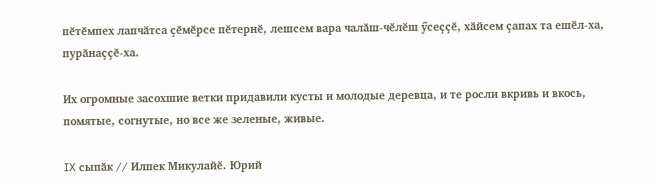пӗтӗмпех лапчӑтса ҫӗмӗрсе пӗтернӗ, лешсем вара чалӑш-чӗлӗш ӳсеҫҫӗ, хӑйсем ҫапах та ешӗл-ха, пурӑнаҫҫӗ-ха.

Их огромные засохшие ветки придавили кусты и молодые деревца, и те росли вкривь и вкось, помятые, согнутые, но все же зеленые, живые.

IX сыпӑк // Илпек Микулайӗ. Юрий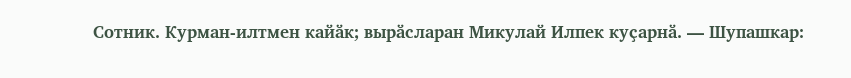Сотник. Курман-илтмен кайӑк; вырӑсларан Микулай Илпек куҫарнӑ. — Шупашкар: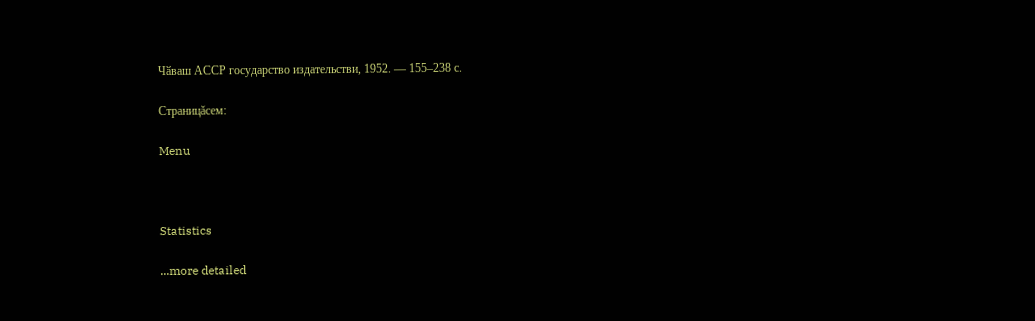Чӑваш АССР государство издательстви, 1952. — 155–238 с.

Страницăсем:

Menu



Statistics

...more detailed